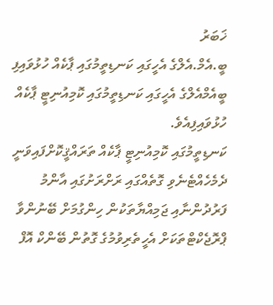ޚަބަރު
ބީ.އެމް.އެލްގެ އެހީގައި ކަނޑިތީމުގައި ޕާކެއް ހުޅުވައިފި
ބީއެމްއެލްގެ އެހީގައި ކަނޑިތީމުގައި ކޮމިއުނިޓީ ޕާކެއް ހުޅުވައިފިއެވެ.
ކަނޑިތީމުގައި ކޮމިއުނިޓީ ޕާކެއް ތަރައްޤީކޮށްފައިވަނީ ދެމެހެއްޓެނެވި ގޮތެއްގައި ރަށްރަށުގައި އާންމު ފަރުދުންނާއި ޖަމިއްޔާތަކުން ހިންގުމަށް ބޭނުންވާ ޕްރޮޖެކްޓްތަކަށް އެހީތެރިވުމުގެ ގޮތުން ބޭންކް އޮފް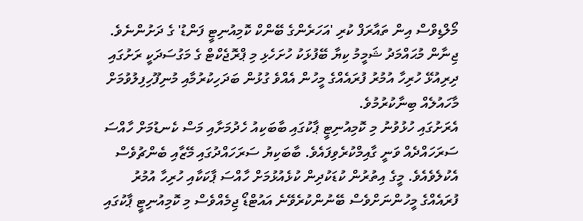މޯލްޑިވްސް އިން ތައާރަފް ކުރި 'އަހަރެންގެ ބޭންކް ކޮމިއުނިޓީ ފަންޑު' ގެ ދަށުންނެވެ.
ޖިނާން މުޙައްމަދު ޝަމީމު ކިޔާ ބޭފުޅަކު ހުށަހެޅި މި ޕްރޮޖެކްޓް ގެ މަގުސަދަކީ ރަށުގައި ދިރިއުޅޭ ހުރިހާ އުމުރު ފުރައެއްގެ މީހުން އެއްވެ ގުޅުން ބަދަހިކުރުމާއި މުނިފޫހިފިލުވުމަށް މާހައުލެއް ބިނާކުރުމުވެ.
އެރަށުގައި ހުޅުވުނު މި ކޮމިއުނިޓީ ޕާކުގައި ބާބަކިއު ހެދުމަށާއި މަސް ކެނޑުމަށް ހާއްސަ ސަރަހައްދެއް ވަނީ ގާއިމްކުރެވިފައެވެ. ބާބަކިޔު ސަރަހައްދުގައި މޭޒާއި ބެންޗުވެސް އެކުލެވެއެވެ. މީގެ އިތުރުން ކުޑަކުދިން ކުޅެއުޅުމަށް ހާއްސަ ޕާކަކާއި ހުރިހާ އުމުރު ފުރައެއްގެ މީހުންނަށްވެސް ބޭނުންކުރެވޭނެ އައުޓްޑޯ ޖިމެއްވެސް މި ކޮމިއުނިޓީ ޕާކުގައި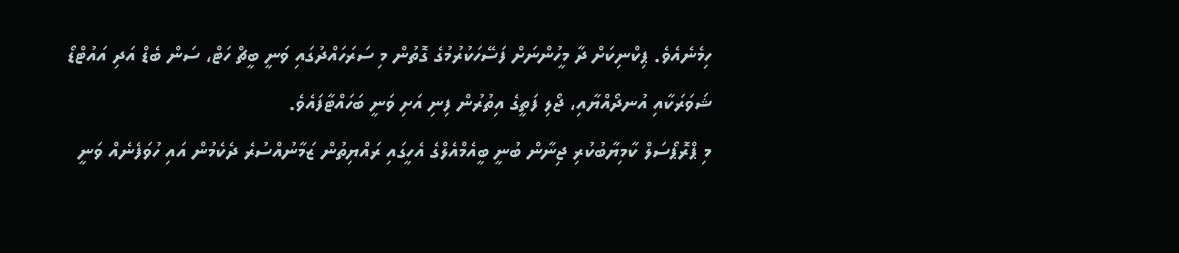ހިމެނެއެވެ. ޕިކްނިކަށް ދާ މީހުންނަށް ފަސޭހަކުރުމުގެ ގޮތުން މި ސަރަހައްދުގައި ވަނީ ބީޗް ހަޓް، ސަން ބެޑް އަދި އައުޓްޑޯ ޝަވަރަކާއި އުނދޯއްޔާއި، ޖޯލި ފަތީގެ އިތުރުން ފިނި އަށި ވަނީ ބަހައްޓާފައެވެ.
މި ޕްރޮޕޯސަލް ކާމިޔާބުކުރި ޖިނާން ބުނީ ބީއެމްއެލްގެ އެހީގައި ރައްޔިތުން ޒަމާނުއްސުރެ ދެކެމުން އައި ހުވަފެނެއް ވަނީ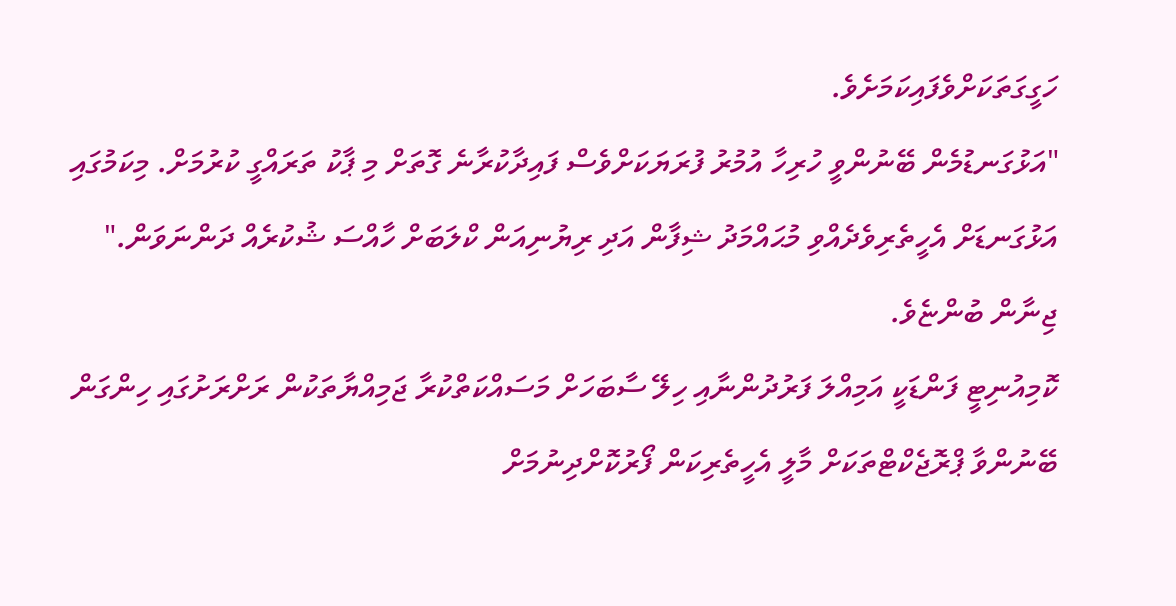ހަގީގަތަކަށްވެފައިކަމަށެވެ.
"އަޅުގަނޑުމެން ބޭނުންވީ ހުރިހާ އުމުރު ފުރަޔަކަށްވެސް ފައިދާކުރާނެ ގޮތަށް މި ޕާކު ތަރައްގީ ކުރުމަށް. މިކަމުގައި އަޅުގަނޑަށް އެހީތެރިވެދެއްވި މުޙައްމަދު ޝިފާން އަދި ރިޔުނިއަން ކްލަބަށް ހާއްސަ ޝުކުރެއް ދަންނަވަން." ޖިނާން ބުންޏެވެ.
ކޮމިއުނިޓީ ފަންޑަކީ އަމިއްލަ ފަރުދުންނާއި ހިލޭ ސާބަހަށް މަސައްކަތްކުރާ ޖަމިއްޔާތަކުން ރަށްރަށުގައި ހިންގަން ބޭނުންވާ ޕްރޮޖެކްޓްތަކަށް މާލީ އެހީތެރިކަން ފޯރުކޮށްދިނުމަށް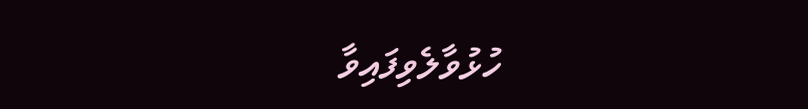ހުޅުވާލެވިފައިވާ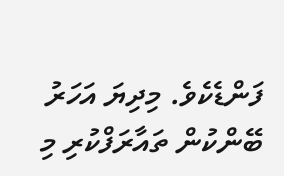ފަންޑެކެވެ. މިދިޔަ އަހަރު ބޭންކުން ތައާރަފްކުރި މި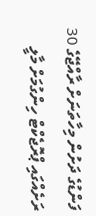ފަންޑުގެ ދަށުން މިހާތަނަށް ރާއްޖޭގެ 30 ރަށެއްގައި ޕްރޮޖެކްޓް ހިންގުމަށް މާލީ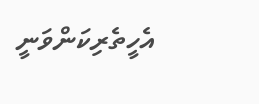އެހީތެރިކަންވަނީ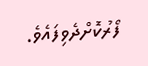ފޯރުކޮށްދެވިފައެވެ.